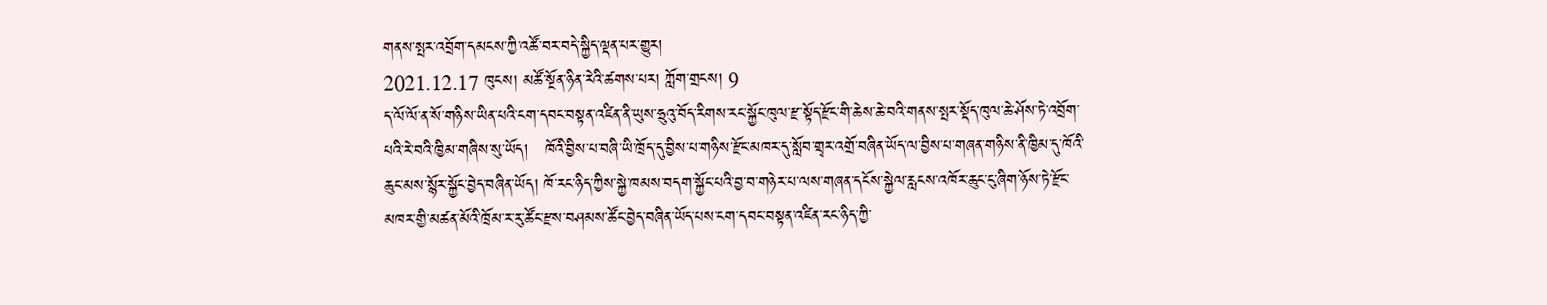གནས་སྤར་འབྲོག་དམངས་ཀྱི་འཚོ་བར་བདེ་སྐྱིད་ལྡན་པར་གྱུར།
2021.12.17 ཁུངས། མཚོ་སྔོན་ཉིན་རེའི་ཚགས་པར། ཀློག་གྲངས། 9
ད་ལོ་ལོ་ན་སོ་གཉིས་ཡིན་པའི་ངག་དབང་བསྟན་འཛིན་ནི་ཡུས་ཧྲུའུ་བོད་རིགས་རང་སྐྱོང་ཁུལ་རྫ་སྟོད་རྫོང་གི་ཆེས་ཆེ་བའི་གནས་སྤར་སྡོད་ཁུལ་ཆེ་ཤོས་ཏེ་འབྲོག་པའི་རེ་བའི་ཁྱིམ་གཞིས་སུ་ཡོད།   ཁོའི་བྱིས་པ་བཞི་ཡི་ཁྲོད་དུ་བྱིས་པ་གཉིས་རྫོང་མཁར་དུ་སློབ་གྲྭར་འགྲོ་བཞིན་ཡོད་ལ་བྱིས་པ་གཞན་གཉིས་ནི་ཁྱིམ་དུ་ཁོའི་ཆུང་མས་སྙོར་སྐྱོང་བྱེད་བཞིན་ཡོད། ཁོ་རང་ཉིད་ཀྱིས་སྐྱེ་ཁམས་བདག་སྐྱོང་པའི་བྱ་བ་གཉེར་པ་ལས་གཞན་དངོས་སྐྱེལ་རླངས་འཁོར་ཆུང་ངུ་ཞིག་ཉོས་ཏེ་རྫོང་མཁར་གྱི་མཚན་མོའི་ཁྲོམ་ར་རུ་ཚོང་རྫས་བཤམས་ཚོང་བྱེད་བཞིན་ཡོད་པས་ངག་དབང་བསྟན་འཛིན་རང་ཉིད་ཀྱི་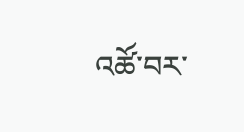འཚོ་བར་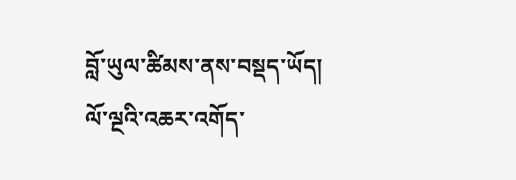བློ་ཡུལ་ཚིམས་ནས་བསྡད་ཡོད།
ལོ་ལྔའི་འཆར་འགོད་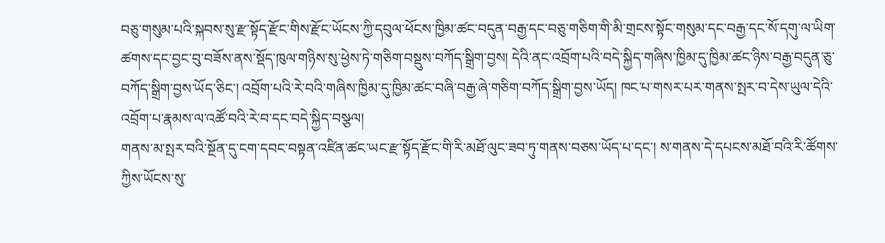བཅུ་གསུམ་པའི་སྐབས་སུ་རྫ་སྟོད་རྫོང་གིས་རྫོང་ཡོངས་ཀྱི་དབུལ་ཕོངས་ཁྱིམ་ཚང་བདུན་བརྒྱ་དང་བཅུ་གཅིག་གི་མི་གྲངས་སྟོང་གསུམ་དང་བརྒྱ་དང་སོ་དགུ་ལ་ཡིག་ཚགས་དང་བྱང་བུ་བཟོས་ནས་སྡོད་ཁུལ་གཉིས་སུ་ཕྱེས་ཏེ་གཅིག་བསྡུས་བཀོད་སྒྲིག་བྱས། དེའི་ནང་འབྲོག་པའི་བདེ་སྐྱིད་གཞིས་ཁྱིམ་དུ་ཁྱིམ་ཚང་ཉིས་བརྒྱ་བདུན་ཅུ་བཀོད་སྒྲིག་བྱས་ཡོད་ཅིང་། འབྲོག་པའི་རེ་བའི་གཞིས་ཁྱིམ་དུ་ཁྱིམ་ཚང་བཞི་བརྒྱ་ཞེ་གཅིག་བཀོད་སྒྲིག་བྱས་ཡོད། ཁང་པ་གསར་པར་གནས་སྤར་བ་དེས་ཡུལ་དེའི་འབྲོག་པ་རྣམས་ལ་འཚོ་བའི་རེ་བ་དང་བདེ་སྐྱིད་བསྩལ།
གནས་མ་སྤར་བའི་སྔོན་དུ་ངག་དབང་བསྟན་འཛིན་ཚང་ཡང་རྫ་སྟོད་རྫོང་གི་རི་མཐོ་ལུང་ཟབ་ཏུ་གནས་བཅས་ཡོད་པ་དང་། ས་གནས་དེ་དཔངས་མཐོ་བའི་རི་ཚོགས་ཀྱིས་ཡོངས་སུ་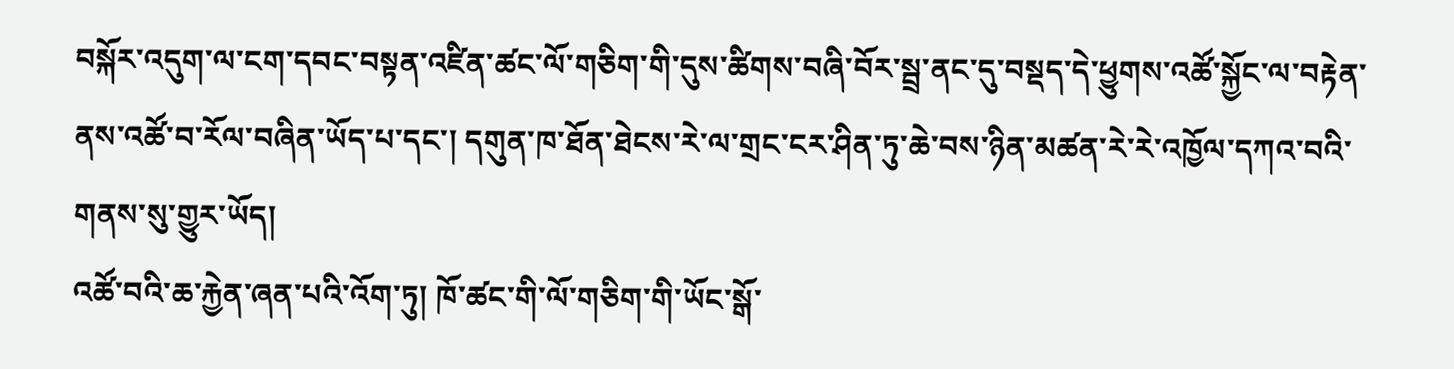བསྐོར་འདུག་ལ་ངག་དབང་བསྟན་འཛིན་ཚང་ལོ་གཅིག་གི་དུས་ཚིགས་བཞི་བོར་སྦྲ་ནང་དུ་བསྡད་དེ་ཕྱུགས་འཚོ་སྐྱོང་ལ་བརྟེན་ནས་འཚོ་བ་རོལ་བཞིན་ཡོད་པ་དང་། དགུན་ཁ་ཐོན་ཐེངས་རེ་ལ་གྲང་ངར་ཤིན་ཏུ་ཆེ་བས་ཉིན་མཚན་རེ་རེ་འཁྱོལ་དཀའ་བའི་གནས་སུ་གྱུར་ཡོད།
འཚོ་བའི་ཆ་རྐྱེན་ཞན་པའི་འོག་ཏུ། ཁོ་ཚང་གི་ལོ་གཅིག་གི་ཡོང་སྒོ་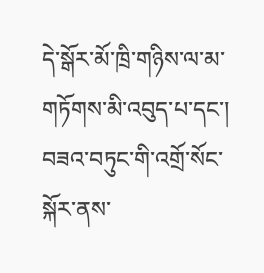དེ་སྒོར་མོ་ཁྲི་གཉིས་ལ་མ་གཏོགས་མི་འབུད་པ་དང་། བཟའ་བཏུང་གི་འགྲོ་སོང་སྐོར་ནས་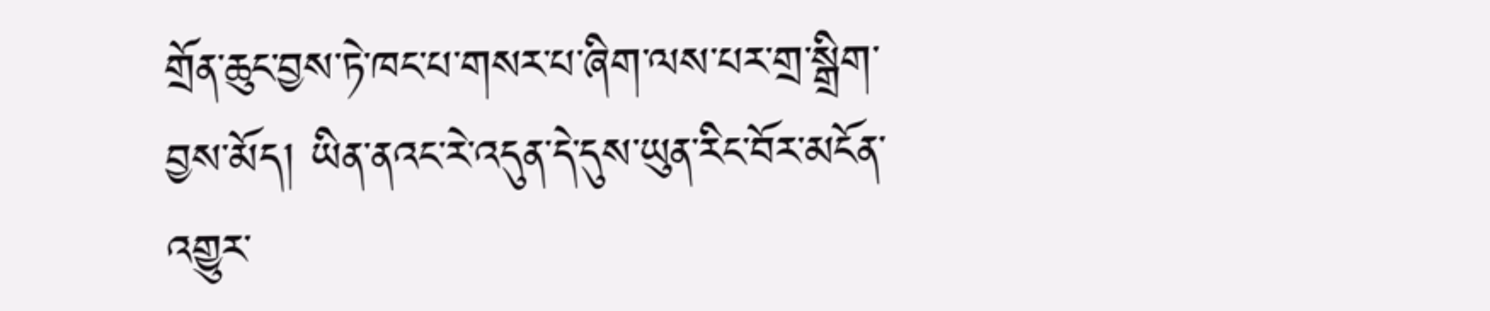གྲོན་ཆུང་བྱས་ཏེ་ཁང་པ་གསར་པ་ཞིག་ལས་པར་གྲ་སྒྲིག་བྱས་མོད། ཡིན་ནའང་རེ་འདུན་དེ་དུས་ཡུན་རིང་བོར་མངོན་འགྱུར་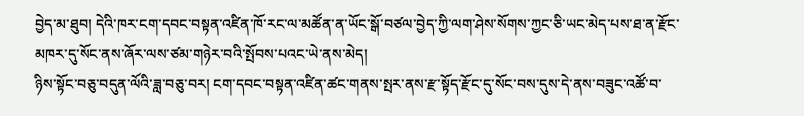བྱེད་མ་ཐུབ། དེའི་ཁར་ངག་དབང་བསྟན་འཛིན་ཁོ་རང་ལ་མཚོན་ན་ཡོང་སྒོ་བཙལ་བྱེད་ཀྱི་ལག་ཤེས་སོགས་ཀྱང་ཅི་ཡང་མེད་པས་ཐ་ན་རྫོང་མཁར་དུ་སོང་ནས་ཞོར་ལས་ཙམ་གཉེར་བའི་སྤོབས་པའང་ཡེ་ནས་མེད།
ཉིས་སྟོང་བཅུ་བདུན་ལོའི་ཟླ་བཅུ་བར། ངག་དབང་བསྟན་འཛིན་ཚང་གནས་སྤར་ནས་རྫ་སྟོད་རྫོང་དུ་སོང་བས་དུས་དེ་ནས་བཟུང་འཚོ་བ་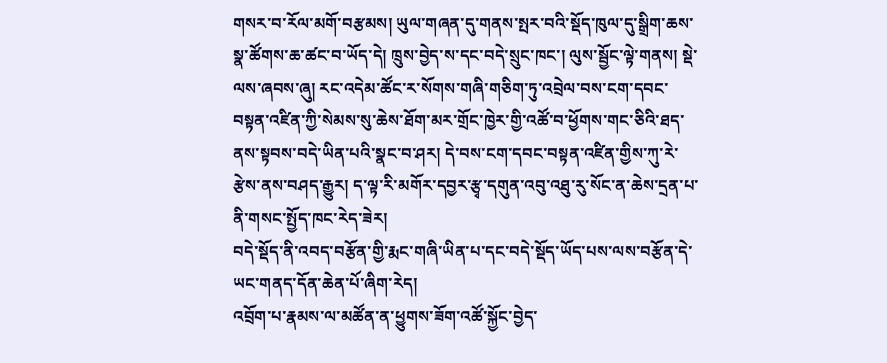གསར་བ་རོལ་མགོ་བརྩམས། ཡུལ་གཞན་དུ་གནས་སྤར་བའི་སྡོད་ཁུལ་དུ་སྒྲིག་ཆས་སྣ་ཚོགས་ཆ་ཚང་བ་ཡོད་དེ། ཁྲུས་བྱེད་ས་དང་བདེ་སྲུང་ཁང་། ལུས་སྦྱོང་ལྟེ་གནས། སྡེ་ལས་ཞབས་ཞུ། རང་འདེམ་ཚོང་ར་སོགས་གཞི་གཅིག་ཏུ་འབྲེལ་བས་ངག་དབང་བསྟན་འཛིན་ཀྱི་སེམས་སུ་ཆེས་ཐོག་མར་གྲོང་ཁྱེར་གྱི་འཚོ་བ་ཕྱོགས་གང་ཅིའི་ཐད་ནས་སྟབས་བདེ་ཡིན་པའི་སྣང་བ་ཤར། དེ་བས་ངག་དབང་བསྟན་འཛིན་གྱིས་ཀུ་རེ་རྩེས་ནས་བཤད་རྒྱུར། ད་ལྟ་རི་མགོར་དབྱར་རྩྭ་དགུན་འབུ་འཐུ་རུ་སོང་ན་ཆེས་དྲན་པ་ནི་གསང་སྤྱོད་ཁང་རེད་ཟེར།
བདེ་སྡོད་ནི་འབད་བརྩོན་གྱི་རྨང་གཞི་ཡིན་པ་དང་བདེ་སྡོད་ཡོད་པས་ལས་བརྩོན་དེ་ཡང་གནད་དོན་ཆེན་པོ་ཞིག་རེད།
འབྲོག་པ་རྣམས་ལ་མཚོན་ན་ཕྱུགས་ཟོག་འཚོ་སྐྱོང་བྱེད་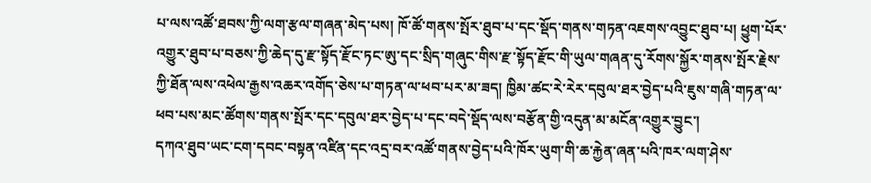པ་ལས་འཚོ་ཐབས་ཀྱི་ལག་རྩལ་གཞན་མེད་པས། ཁོ་ཚོ་གནས་སྤོར་ཐུབ་པ་དང་སྡོད་གནས་གཏན་འཇགས་འབྱུང་ཐུབ་པ། ཕྱུག་པོར་འགྱུར་ཐུབ་པ་བཅས་ཀྱི་ཆེད་དུ་རྫ་སྟོད་རྫོང་ཏང་ཨུ་དང་སྲིད་གཞུང་གིས་རྫ་སྟོད་རྫོང་གི་ཡུལ་གཞན་དུ་རོགས་སྐྱོར་གནས་སྤོར་རྗེས་ཀྱི་ཐོན་ལས་འཕེལ་རྒྱས་འཆར་འགོད་ཅེས་པ་གཏན་ལ་ཕབ་པར་མ་ཟད། ཁྱིམ་ཚང་རེ་རེར་དབུལ་ཐར་བྱེད་པའི་ཇུས་གཞི་གཏན་ལ་ཕབ་པས་མང་ཚོགས་གནས་སྤོར་དང་དབུལ་ཐར་བྱེད་པ་དང་བདེ་སྡོད་ལས་བརྩོན་གྱི་འདུན་མ་མངོན་འགྱུར་བྱུང་།
དཀའ་ཐུབ་ཡང་ངག་དབང་བསྟན་འཛིན་དང་འདྲ་བར་འཚོ་གནས་བྱེད་པའི་ཁོར་ཡུག་གི་ཆ་རྐྱེན་ཞན་པའི་ཁར་ལག་ཤེས་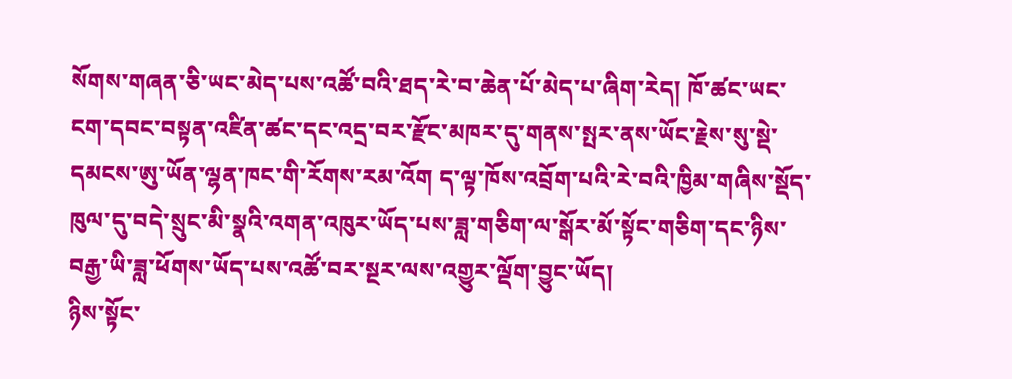སོགས་གཞན་ཅི་ཡང་མེད་པས་འཚོ་བའི་ཐད་རེ་བ་ཆེན་པོ་མེད་པ་ཞིག་རེད། ཁོ་ཚང་ཡང་ངག་དབང་བསྟན་འཛིན་ཚང་དང་འདྲ་བར་རྫོང་མཁར་དུ་གནས་སྤར་ནས་ཡོང་རྗེས་སུ་སྡེ་དམངས་ཨུ་ཡོན་ལྷན་ཁང་གི་རོགས་རམ་འོག ད་ལྟ་ཁོས་འབྲོག་པའི་རེ་བའི་ཁྱིམ་གཞིས་སྡོད་ཁུལ་དུ་བདེ་སྲུང་མི་སྣའི་འགན་འཁུར་ཡོད་པས་ཟླ་གཅིག་ལ་སྒོར་མོ་སྟོང་གཅིག་དང་ཉིས་བརྒྱ་ཡི་ཟླ་ཕོགས་ཡོད་པས་འཚོ་བར་སྔར་ལས་འགྱུར་ལྡོག་བྱུང་ཡོད།
ཉིས་སྟོང་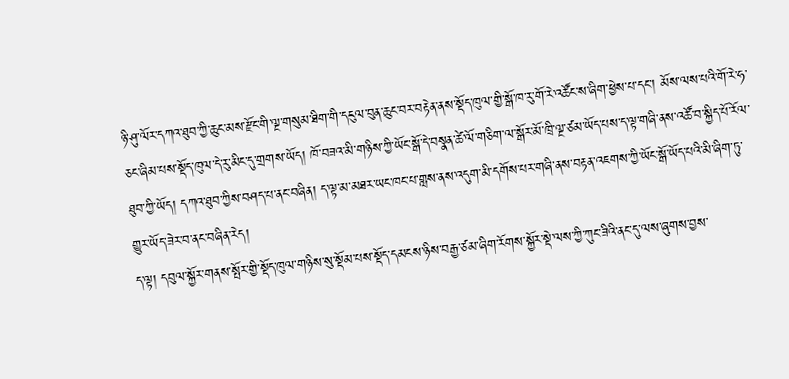ཉི་ཤུ་ལོར་དཀའ་ཐུབ་ཀྱི་ཆུང་མས་རྫོང་གི་ལྔ་གསུམ་ཐིག་གི་དངུལ་བུན་ཆུང་བར་བརྟེན་ནས་སྡོད་ཁུལ་གྱི་སྒོ་ཁ་རུ་གོ་རེ་འཚོང་ས་ཞིག་ཕྱེས་པ་དང་། མོས་ལས་པའི་གོ་རེ་ཧ་ཅང་ཞིམ་པས་སྡོད་ཁུལ་དེ་རུ་མིང་དུ་གྲགས་ཡོད། ཁོ་བཟའ་མི་གཉིས་ཀྱི་ཡོང་སྒོ་དེ་བསྣན་ཚེ་ལོ་གཅིག་ལ་སྒོར་མོ་ཁྲི་ལྔ་ཙམ་ཡོད་པས་ད་ལྟ་གཞི་ནས་འཚོ་བ་སྐྱིད་པོ་རོལ་ཐུབ་ཀྱི་ཡོད། དཀའ་ཐུབ་ཀྱིས་བཤད་པ་ནང་བཞིན། ད་ལྟ་མ་མཐར་ཡང་ཁང་པ་གླས་ནས་འདུག་མི་དགོས་པར་གཞི་ནས་བརྟན་འཇགས་ཀྱི་ཡོང་སྒོ་ཡོད་པའི་མི་ཞིག་ཏུ་གྱུར་ཡོད་ཟེར་བ་ནང་བཞིན་རེད།
ད་ལྟ། དབུལ་སྐྱོར་གནས་སྤོར་གྱི་སྡོད་ཁུལ་གཉིས་སུ་སྡོམ་པས་སྡོད་དམངས་ཉིས་བརྒྱ་ཙམ་ཞིག་རོགས་སྐྱོར་སྡེ་ལས་ཀྱི་ཀུང་ཟིའི་ནང་དུ་ལས་ཞུགས་བྱས་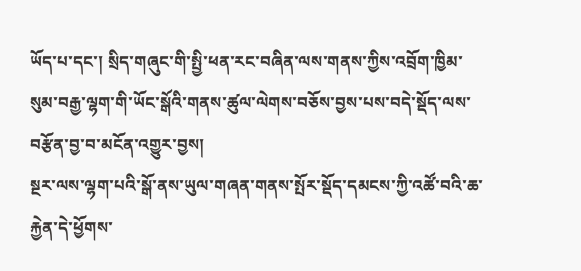ཡོད་པ་དང་། སྲིད་གཞུང་གི་སྤྱི་ཕན་རང་བཞིན་ལས་གནས་ཀྱིས་འབྲོག་ཁྱིམ་སུམ་བརྒྱ་ལྷག་གི་ཡོང་སྒོའི་གནས་ཚུལ་ལེགས་བཅོས་བྱས་པས་བདེ་སྡོད་ལས་བརྩོན་བྱ་བ་མངོན་འགྱུར་བྱས།
སྔར་ལས་ལྷག་པའི་སྒོ་ནས་ཡུལ་གཞན་གནས་སྤོར་སྡོད་དམངས་ཀྱི་འཚོ་བའི་ཆ་རྐྱེན་དེ་ཕྱོགས་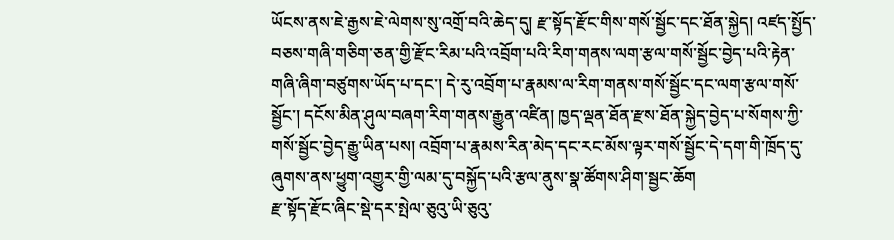ཡོངས་ནས་ཇེ་རྒྱས་ཇེ་ལེགས་སུ་འགྲོ་བའི་ཆེད་དུ། རྫ་སྟོད་རྫོང་གིས་གསོ་སྦྱོང་དང་ཐོན་སྐྱེད། འཛད་སྤྱོད་བཅས་གཞི་གཅིག་ཅན་གྱི་རྫོང་རིམ་པའི་འབྲོག་པའི་རིག་གནས་ལག་རྩལ་གསོ་སྦྱོང་བྱེད་པའི་རྟེན་གཞི་ཞིག་བཙུགས་ཡོད་པ་དང་། དེ་རུ་འབྲོག་པ་རྣམས་ལ་རིག་གནས་གསོ་སྦྱོང་དང་ལག་རྩལ་གསོ་སྦྱོང་། དངོས་མིན་ཤུལ་བཞག་རིག་གནས་རྒྱུན་འཛིན། ཁྱད་ལྡན་ཐོན་རྫས་ཐོན་སྐྱེད་བྱེད་པ་སོགས་ཀྱི་གསོ་སྦྱོང་བྱེད་རྒྱུ་ཡིན་པས། འབྲོག་པ་རྣམས་རིན་མེད་དང་རང་མོས་ལྟར་གསོ་སྦྱོང་དེ་དག་གི་ཁྲོད་དུ་ཞུགས་ནས་ཕྱུག་འགྱུར་གྱི་ལམ་དུ་བསྐྱོད་པའི་རྩལ་ནུས་སྣ་ཚོགས་ཤིག་སྦྱང་ཆོག
རྫ་སྟོད་རྫོང་ཞིང་སྡེ་དར་སྤེལ་ཅུའུ་ཡི་ཅུའུ་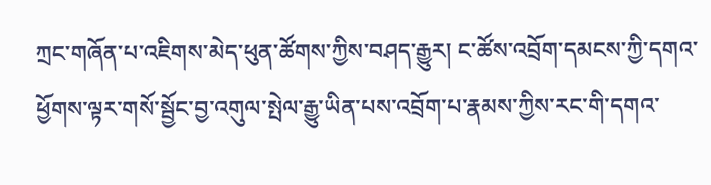ཀྲང་གཞོན་པ་འཇིགས་མེད་ཕུན་ཚོགས་ཀྱིས་བཤད་རྒྱུར། ང་ཚོས་འབྲོག་དམངས་ཀྱི་དགའ་ཕྱོགས་ལྟར་གསོ་སྦྱོང་བྱ་འགུལ་སྤེལ་རྒྱུ་ཡིན་པས་འབྲོག་པ་རྣམས་ཀྱིས་རང་གི་དགའ་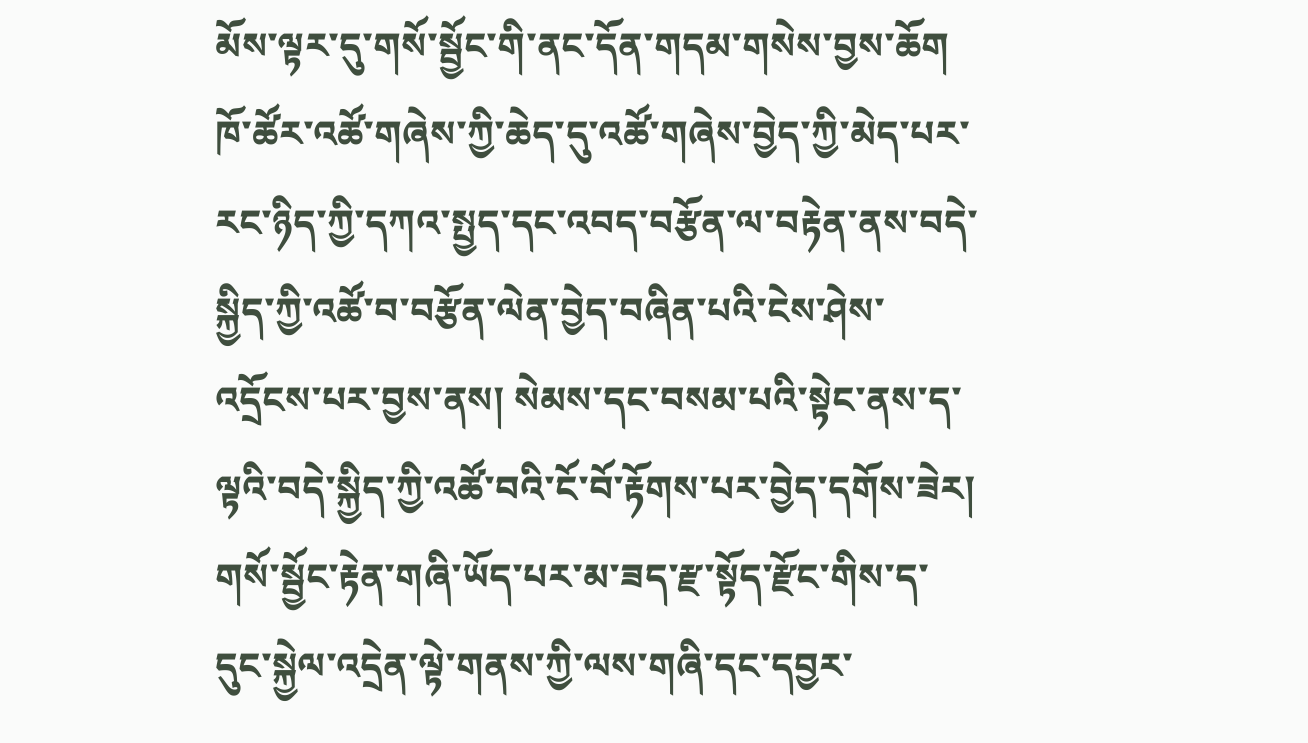མོས་ལྟར་དུ་གསོ་སྦྱོང་གི་ནང་དོན་གདམ་གསེས་བྱས་ཆོག  ཁོ་ཚོར་འཚོ་གཞེས་ཀྱི་ཆེད་དུ་འཚོ་གཞེས་བྱེད་ཀྱི་མེད་པར་རང་ཉིད་ཀྱི་དཀའ་སྤྱད་དང་འབད་བརྩོན་ལ་བརྟེན་ནས་བདེ་སྐྱིད་ཀྱི་འཚོ་བ་བརྩོན་ལེན་བྱེད་བཞིན་པའི་ངེས་ཤེས་འདྲོངས་པར་བྱས་ནས། སེམས་དང་བསམ་པའི་སྟེང་ནས་ད་ལྟའི་བདེ་སྐྱིད་ཀྱི་འཚོ་བའི་ངོ་བོ་རྟོགས་པར་བྱེད་དགོས་ཟེར།
གསོ་སྦྱོང་རྟེན་གཞི་ཡོད་པར་མ་ཟད་རྫ་སྟོད་རྫོང་གིས་ད་དུང་སྐྱེལ་འདྲེན་ལྟེ་གནས་ཀྱི་ལས་གཞི་དང་དབྱར་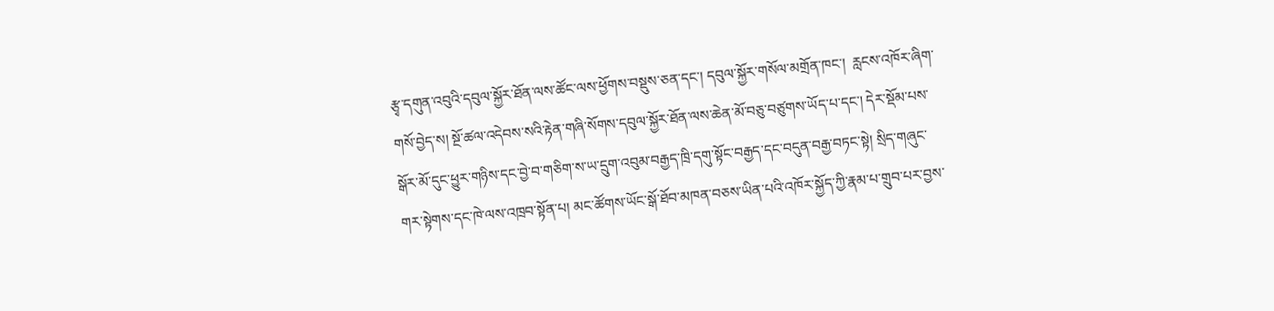རྩྭ་དགུན་འབུའི་དབུལ་སྐྱོར་ཐོན་ལས་ཚོང་ལས་ཕྱོགས་བསྡུས་ཅན་དང་། དབུལ་སྐྱོར་གསོལ་མགྲོན་ཁང་།  རླངས་འཁོར་ཞིག་གསོ་བྱེད་ས། སྔོ་ཚལ་འདེབས་སའི་རྟེན་གཞི་སོགས་དབུལ་སྐྱོར་ཐོན་ལས་ཆེན་མོ་བཅུ་བཙུགས་ཡོད་པ་དང་། དེར་སྡོམ་པས་སྒོར་མོ་དུང་ཕྱུར་གཉིས་དང་བྱེ་བ་གཅིག་ས་ཡ་དྲུག་འབུམ་བརྒྱད་ཁྲི་དགུ་སྟོང་བརྒྱད་དང་བདུན་བརྒྱ་བཏང་སྟེ། སྲིད་གཞུང་གར་སྟེགས་དང་ཁེ་ལས་འཁྲབ་སྟོན་པ། མང་ཚོགས་ཡོང་སྒོ་ཐོབ་མཁན་བཅས་ཡིན་པའི་འཁོར་སྐྱོད་ཀྱི་རྣམ་པ་གྲུབ་པར་བྱས་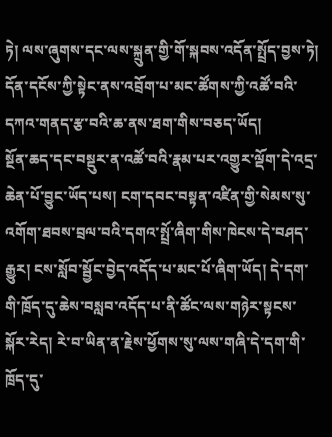ཏེ། ལས་ཞུགས་དང་ལས་སྐྲུན་གྱི་གོ་སྐབས་འདོན་སྤྲོད་བྱས་ཏེ། དོན་དངོས་ཀྱི་སྟེང་ནས་འབྲོག་པ་མང་ཚོགས་ཀྱི་འཚོ་བའི་དཀའ་གནད་རྩ་བའི་ཆ་ནས་ཐག་གིས་བཅད་ཡོད།
སྔོན་ཆད་དང་བསྡུར་ན་འཚོ་བའི་རྣམ་པར་འགྱུར་ལྡོག་དེ་འདྲ་ཆེན་པོ་བྱུང་ཡོད་པས། ངག་དབང་བསྟན་འཛིན་གྱི་སེམས་སུ་འགོག་ཐབས་བྲལ་བའི་དགའ་སྤྲོ་ཞིག་གིས་ཁེངས་དེ་བཤད་རྒྱུར། ངས་སློབ་སྦྱོང་བྱེད་འདོད་པ་མང་པོ་ཞིག་ཡོད། དེ་དག་གི་ཁྲོད་དུ་ཆེས་བསླབ་འདོད་པ་ནི་ཚོང་ལས་གཉེར་སྟངས་སྐོར་རེད། རེ་བ་ཡིན་ན་རྗེས་ཕྱོགས་སུ་ལས་གཞི་དེ་དག་གི་ཁྲོད་དུ་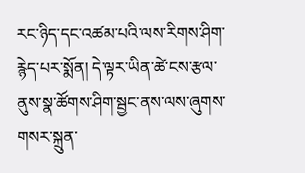རང་ཉིད་དང་འཚམ་པའི་ལས་རིགས་ཤིག་རྙེད་པར་སྨོན། དེ་ལྟར་ཡིན་ཚེ་ངས་རྩལ་ནུས་སྣ་ཚོགས་ཤིག་སྦྱང་ནས་ལས་ཞུགས་གསར་སྐྲུན་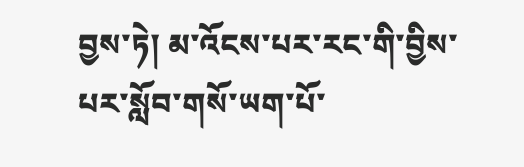བྱས་ཏེ། མ་འོངས་པར་རང་གི་བྱིས་པར་སློབ་གསོ་ཡག་པོ་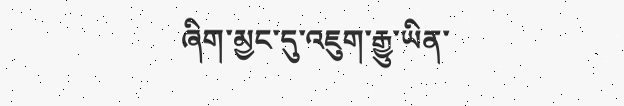ཞིག་མྱང་དུ་འཇུག་རྒྱུ་ཡིན་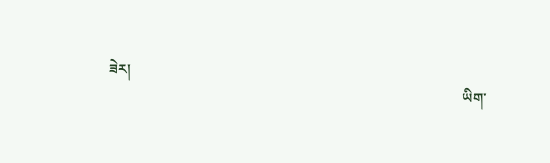ཟེར།
                                                                                                 ཡིག་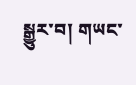སྒྱུར་བ། གཡང་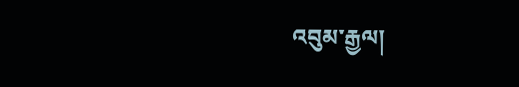འབུམ་རྒྱལ།